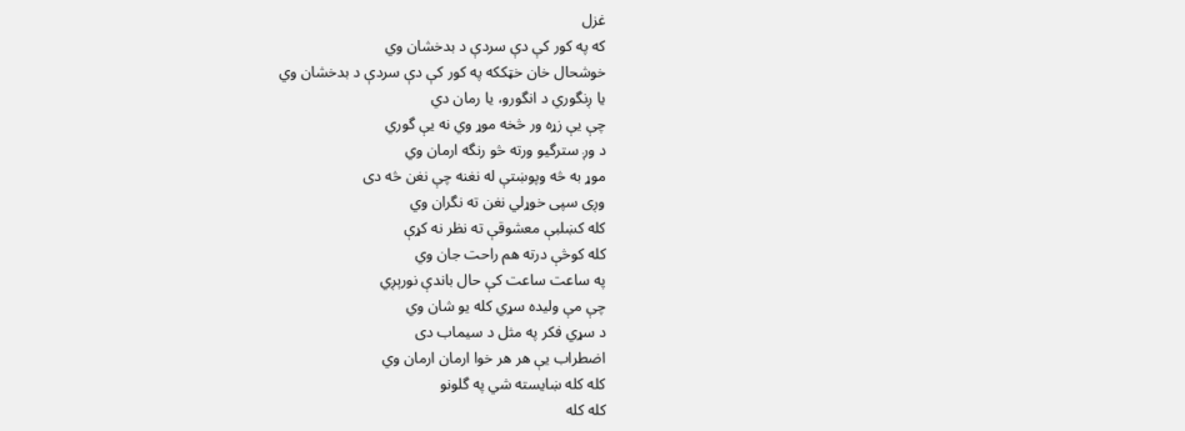غزل
که په کور کې دې سردې د بدخشان وي
خوشحال خان خټککه په کور کې دې سردې د بدخشان وي
يا ږنگوري د انگورو، يا رمان دي
چې يې زړه ور څخه موړ وي نه يې گوري
د وږ سترگيو ورته څو رنگه ارمان وي
موړ به څه وپوښتې له نغنه چې نغن څه دی
وږی سپی خوړلي نغن ته نگران وي
کله کښلبې معشوقې ته نظر نه کړې
کله کوڅې درته هم راحت جان وي
په ساعت ساعت کې حال باندې نورېږي
چې مې وليده سړي کله يو شان وي
د سړي فکر په مثل د سيماب دی
اضطراب يې هر هر خوا ارمان ارمان وي
کله کله ښايسته شي په گلونو
کله کله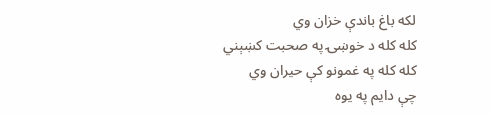لکه باغ باندې خزان وي
کله کله د خوښۍ په صحبت کښېني
کله کله په غمونو کې حيران وي
چې دايم په يوه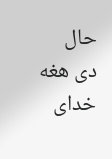حال دی هغه خدای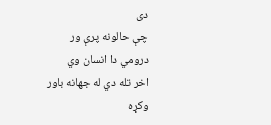دی
چې حالونه پرې ور درومي دا انسان وي
اخر تله دي له جهانه باور وکړه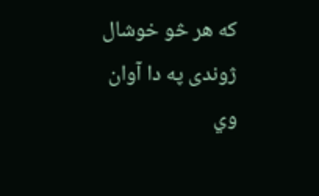که هر څو خوشال ژوندی په دا آوان وي